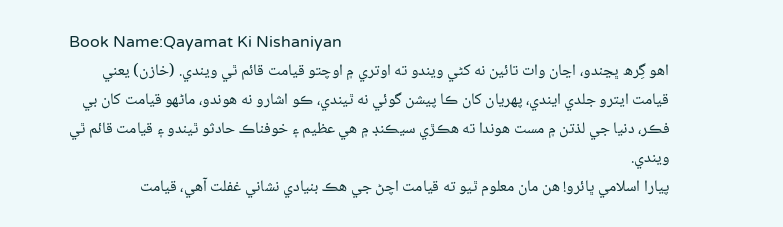Book Name:Qayamat Ki Nishaniyan
اهو گِرھ ڀڃندو، اڃان وات تائين نه کڻي ويندو ته اوتري ۾ اوچتو قيامت قائم ٿي ويندي. (خازن) يعني قيامت ايترو جلدي ايندي، پهريان کان ڪا پيشن گوئي نه ٿيندي، ڪو اشارو نه هوندو، ماڻهو قيامت کان بي فڪر، دنيا جي لذتن ۾ مست هوندا ته هڪڙي سيڪنڊ ۾ هي عظيم ۽ خوفناڪ حادثو ٿيندو ۽ قيامت قائم ٿي ويندي.
پيارا اسلامي ڀائرو! هن مان معلوم ٿيو ته قيامت اچڻ جي هڪ بنيادي نشاني غفلت آهي، قيامت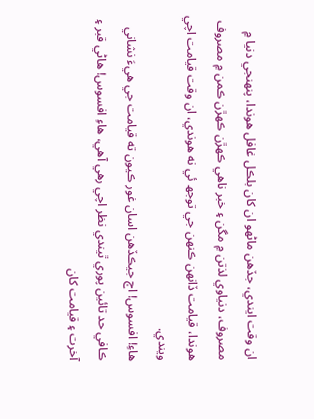ان وقت ايندي، جڏهن ماڻهو ان کان بلڪل غافل هوندا، پنهنجي دنيا ۾ مصروف، دنياوي لذتن ۾ مگن ۽ خبر ناهي ڪهڙن ڪهڙن ڪمن ۾ مصروف هوندا، قيامت ڏانهن ڪنهن جي توجھ ئي نه هوندي، ان وقت قيامت اچي ويندي.
هاءِ! افسوس! اڄ جيڪڏهن اسان غور ڪيون ته قيامت جي هيءَ نشاني ڪافي حد تائين پوري ٿيندي نظر اچي رهي آهي، هاءِ افسوس! هاڻي قبر ۽ آخرت ۽ قيامت کان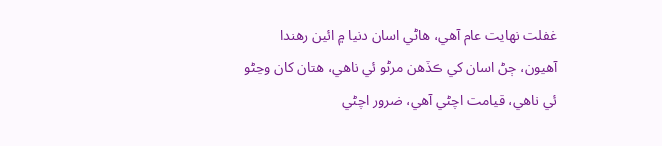غفلت نهايت عام آهي، هاڻي اسان دنيا ۾ ائين رهندا آهيون، ڄڻ اسان کي ڪڏهن مرڻو ئي ناهي، هتان کان وڃڻو ئي ناهي، قيامت اچڻي آهي، ضرور اچڻي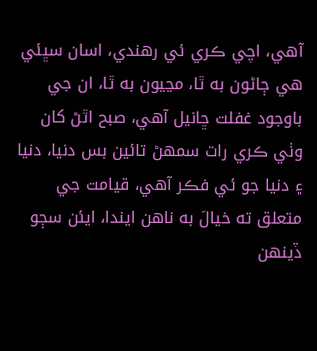آهي، اچي ڪري ئي رهندي، اسان سڀئي هي ڄاڻون به ٿا، مڃيون به ٿا، ان جي باوجود غفلت ڇانيل آهي، صبح اٿڻ کان وٺي ڪري رات سمهڻ تائين بس دنيا، دنيا ۽ دنيا جو ئي فڪر آهي، قيامت جي متعلق ته خيالَ به ناهن ايندا، ايئن سڄو ڏينهن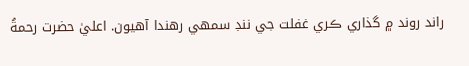راند روند ۾ گذاري ڪري غفلت جي ننڊ سمهي رهندا آهيون. اعليٰ حضرت رحمةُ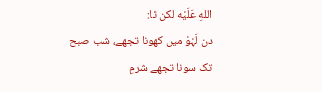اللهِ عَلَيْه لکن ٿا:
دن لَہْوْ میں کھونا تجھے، شب صبح تک سونا تجھے شرمِ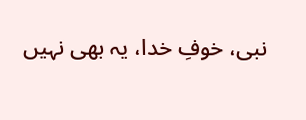نبی، خوفِ خدا، یہ بھی نہیں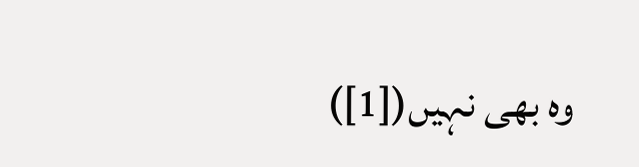وہ بھی نہیں([1])